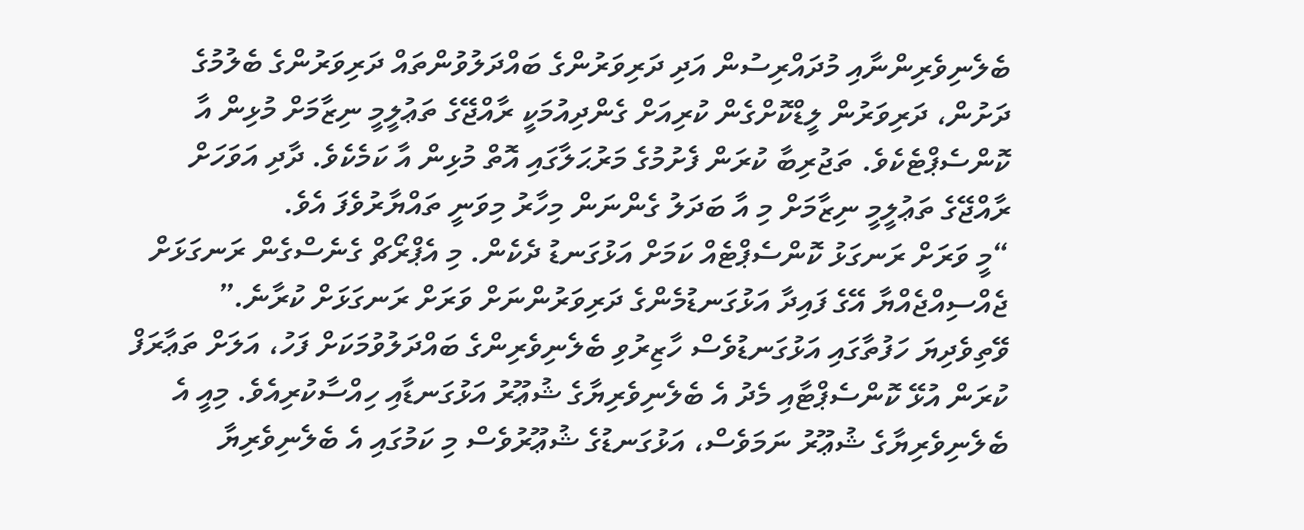ބެލެނިވެރިންނާއި މުދައްރިސުން އަދި ދަރިވަރުންގެ ބައްދަލުވުންތައް ދަރިވަރުންގެ ބެލުމުގެ ދަށުން، ދަރިވަރުން ލީޑްކޮށްގެން ކުރިއަށް ގެންދިއުމަކީ ރާއްޖޭގެ ތަޢުލީމީ ނިޒާމަށް މުޅިން އާ ކޮންސެޕްޓެކެވެ. ތަޖުރިބާ ކުރަން ފެށުމުގެ މަރުޙަލާގައި އޮތް މުޅިން އާ ކަމެކެވެ. ދާދި އަވަހަށް ރާއްޖޭގެ ތަޢުލީމީ ނިޒާމަށް މި އާ ބަދަލު ގެންނަން މިހާރު މިވަނީ ތައްޔާރުވެފަ އެވެ.
“މީ ވަރަށް ރަނގަޅު ކޮންސެޕްޓެއް ކަމަށް އަޅުގަނޑު ދެކެން. މި އެޕްރޯޗް ގެނެސްގެން ރަނގަޅަށް ޖެއްސިއްޖެއްޔާ އޭގެ ފައިދާ އަޅުގަނޑުމެންގެ ދަރިވަރުންނަށް ވަރަށް ރަނގަޅަށް ކުރާނެ.” ވޭތިވެދިޔަ ހަފުތާގައި އަޅުގަނޑުވެސް ހާޒިރުވި ބެލެނިވެރިންގެ ބައްދަލުވުމަކަށް ފަހު، އަލަށް ތަޢާރަފް ކުރަން އުޅޭ ކޮންސެޕްޓާއި މެދު އެ ބެލެނިވެރިޔާގެ ޝުޢޫރު އަޅުގަނޑާއި ހިއްސާކުރިއެވެ. މިއީ އެ ބެލެނިވެރިޔާގެ ޝުޢޫރު ނަމަވެސް، އަޅުގަނޑުގެ ޝުޢޫރުވެސް މި ކަމުގައި އެ ބެލެނިވެރިޔާ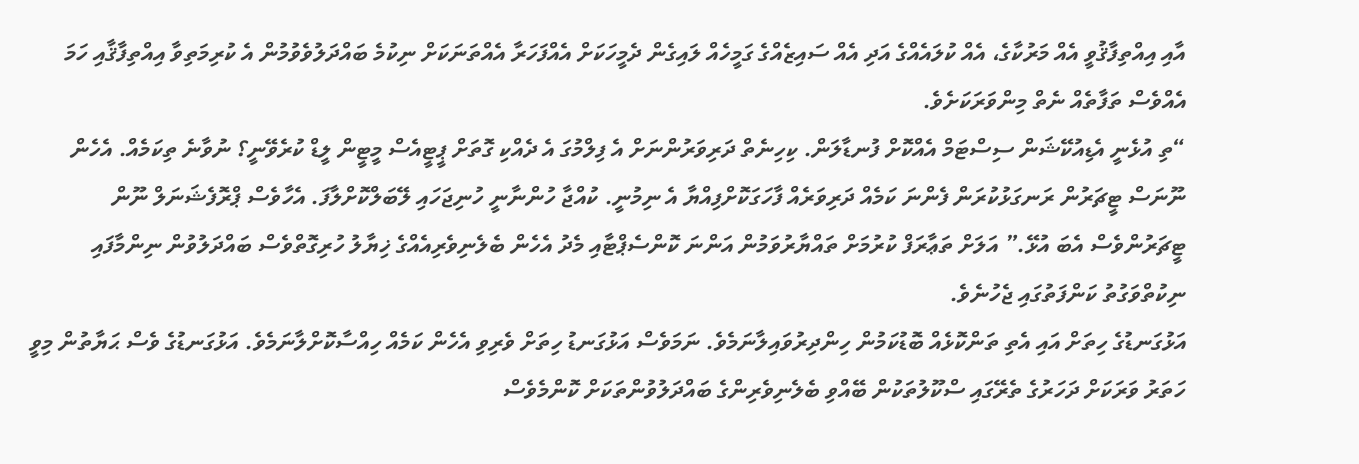އާއި އިއްތިފާޤުވީ އެއް މަރުކާގެ، އެއް ކުލައެއްގެ އަދި އެއް ސައިޒެއްގެ ގަމީހެއް ލައިގެން ދެމީހަކަށް އެއްފަހަރާ އެއްތަނަކަށް ނިކުމެ ބައްދަލުވެވުމުން އެ ކުރިމަތިވާ އިއްތިފާޤާއި ހަމަ އެއްވެސް ތަފާތެއް ނެތް މިންވަރަކަށެވެ.
“ތި އުޅެނީ އެޑިއުކޭޝަން ސިސްޓަމް އެއްކޮށް ފުނޑާލަން. ކިހިނެތް ދަރިވަރުންނަށް އެ ފިލްމުގަ އެ ދެއްކި ގޮތަށް ޕީޓީއެސް މީޓީން ލީޑް ކުރެވޭނީ؟ ނުވާނެ ތިކަމެއް. އެހެން ނޫނަސް ޓީޗަރުން ރަނގަޅުކުރަން ފެންނަ ކަމެއް ދަރިވަރެއް ފާހަގަކޮށްފިއްޔާ އެ ނިމުނީ. ކުއްޖާ ހުންނާނީ ހުނިޖަހައި ލޭބަލްކޮށްލާފަ. އެހާވެސް ޕްރޮފެޝަނަލް ނޫން ޓީޗަރުންވެސް އެބަ އުޅޭ.” އަލަށް ތަޢާރަފް ކުރުމަށް ތައްޔާރުވަމުން އަންނަ ކޮންސެޕްޓާއި މެދު އެހެން ބެލެނިވެރިއެއްގެ ޚިޔާލު ހުރިގޮތްވެސް ބައްދަލުވުން ނިންމާފައި ނިކުތްވަގުތު ކަންފަތުގައި ޖެހުނެވެ.
އަޅުގަނޑުގެ ހިތަށް އައި އެތި ތަންކޮޅެއް ބޮޑުކަމުން ހިންދިރުވައިލާނަމެވެ. ނަމަވެސް އަޅުގަނޑު ހިތަށް ވެރިވި އެހެން ކަމެއް ހިއްސާކޮށްލާނަމެވެ. އަޅުގަނޑުގެ ވެސް ޙަޔާތުން މިވީ ހަތަރު ވަރަކަށް ދަހަރުގެ ތެރޭގައި ސްކޫލުތަކުން ބޭއްވި ބެލެނިވެރިންގެ ބައްދަލުވުންތަކަށް ކޮންމެވެސް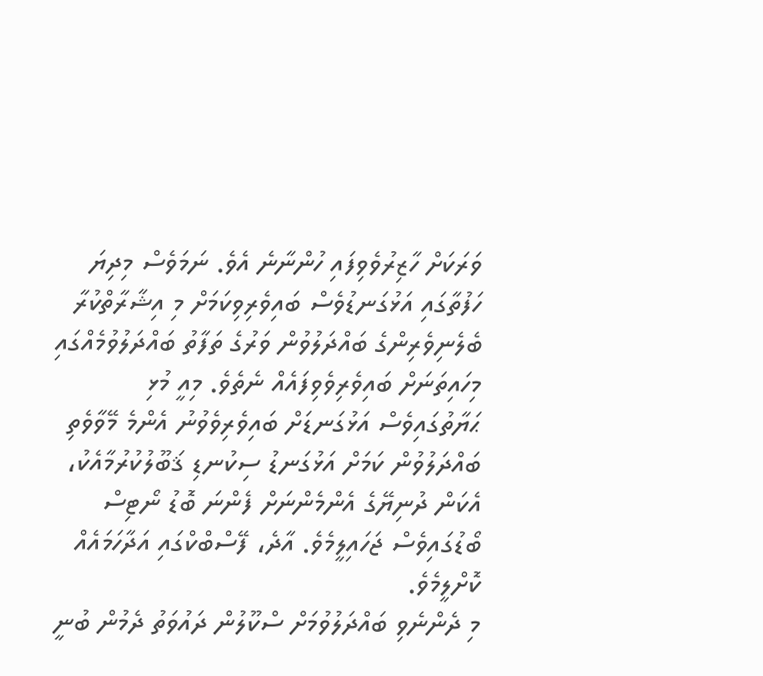ވަރަކަށް ހާޒިރުވެވިފައި ހުންނާނެ އެވެ. ނަމަވެސް މިދިޔަ ހަފުތާގައި އަޅުގަނޑުވެސް ބައިވެރިވިކަމަށް މި އިޝާރާތްކުރާ ބެލެނިވެރިންގެ ބައްދަލުވުން ވަރުގެ ތަފާތު ބައްދަލުވުމެއްގައި މިހައިތަނަށް ބައިވެރިވެވިފައެއް ނެތެވެ. މިއީ މުޅި ޙަޔާތުގައިވެސް އަޅުގަނޑަށް ބައިވެރިވެވުނު އެންމެ މޭވާވެތި ބައްދަލުވުން ކަމަށް އަޅުގަނޑު ސިކުނޑި ޤަބޫލުކުރުމާއެކު، އެކަން ދުނިޔޭގެ އެންމެންނަށް ފެންނަ ބޮޑު ނޯޓިސް ބޯޑުގައިވެސް ޖަހައިލީމެވެ. އާދެ، ފޭސްބްކްގައި އަދާހަމައެއް ކޮށްލީމެވެ.
މި ދެންނެވި ބައްދަލުވުމަށް ސްކޫލުން ދައުވަތު ދެމުން ބުނީ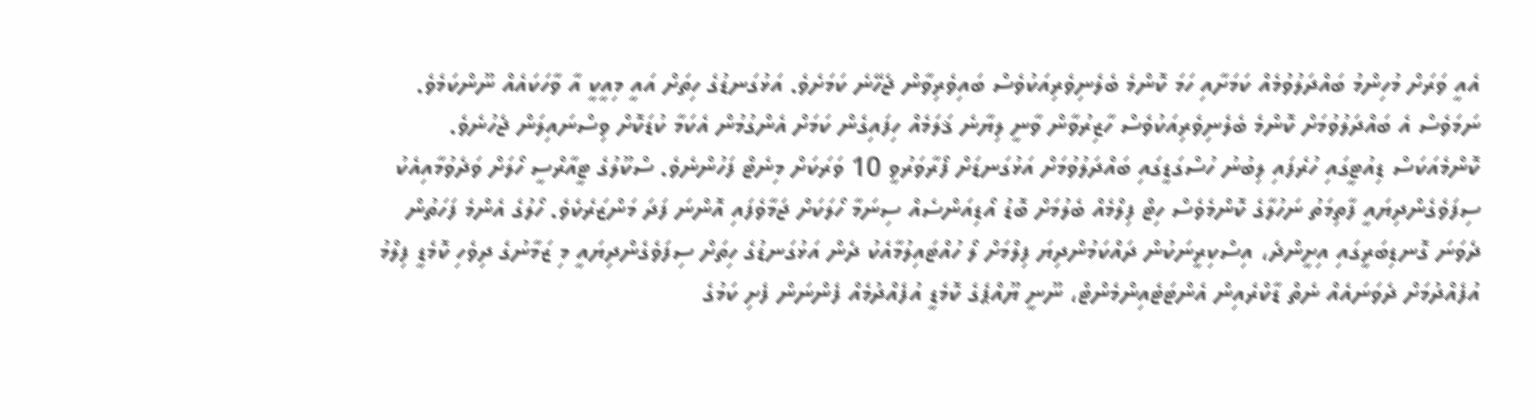އެއީ ވަރަށް މުހިންމު ބައްދަލުވުމެއް ކަމަށާއި ހަމަ ކޮންމެ ބެލެނިވެރިއަކުވެސް ބައިވެރިވާން ޖެހޭނެ ކަމަށެވެ. އަޅުގަނޑުގެ ހިތަށް އައީ މިއީކީ އާ ވާހަކައެއް ނޫންކަމެވެ. ނަމަވެސް އެ ބައްދަލުވުމަށް ކޮންމެ ބެލެނިވެރިއަކުވެސް ހާޒިރުވާން ވާނީ ލިޔާނެ ޤަލަމެއް ހިފައިގެން ކަމަށް އެންގުމުން އެކަމާ ކުޑަކޮށް ވިސްނައިލަން ޖެހުނެވެ.
ކޮންމެއަކަސް ޑިއުޓީގައި ހުރެފައި ލިބުނު ހުސްގަޑީގައި ބައްދަލުވުމަށް އަޅުގަނޑަށް ފޯރާވަރުވީ 10 ވަރަކަށް މިނެޓް ފަހުންނެވެ. ސްކޫލުގެ ޓީއާރްސީ ހޯލަށް ވަދެވުމާއިއެކު ސިފަވެގެންދިޔައީ ފާތިމަތު ނަހުލާގެ ކޮންމެވެސް ހިޓް ފިލްމެއް ބެލުމަށް ބޮޑު އޯޑިއަންސެއް ސިނަމާ ހޯލަކަށް ޖަމާވެފައި އޮންނަ ފަދަ މަންޒަރެކެވެ. ހޯލުގެ އެންމެ ފަހަތުން ދެވަނަ ގޮނޑިބަރީގައި އިށީންދެ، އިސްކިރީނަކުން ދައްކަމުންދިޔަ ފިލްމަށް ލޯ ހުއްޓައިލުމާއެކު ދެން އަޅުގަނޑުގެ ހިތަށް ސިފަވެގެންދިޔައީ މި ޒަމާނުގެ ދިވެހި ކޮމެޑީ ފިލްމު އުފެއްދުމަށް ދެވަނައެއް ނެތް ޑާކްރެއިން އެންޓަޓެއިންމެންޓް، ނޫނީ ޔޫއްޕެގެ ކޮމެޑީ އުފެއްދުމެއް ފެންނަން ފެށި ކަމުގެ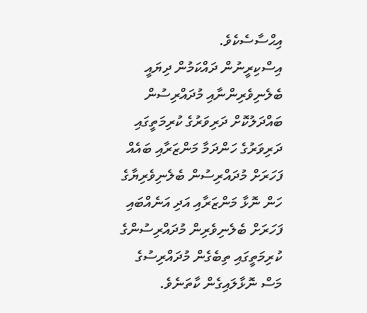އިޙްސާސެކެވެ.
އިސްކިރީނުން ދައްކަމުން ދިޔައީ ބެލެނިވެރިންނާއި މުދައްރިސުން ބައްދަލުކޮށް ދަރިވަރުގެ ކުރިމަތީގައި ދަރިވަރުގެ ހަންދަމާ މަންޒަރާއި ބައެއް ފަހަރަށް މުދައްރިސުން ބެލެނިވެރިޔާގެ ހަން ނޮޅާ މަންޒަރާއި އަދި އަނެއްބައި ފަހަރަށް ބެލެނިވެރިން މުދައްރިސުންގެ ކުރިމަތީގައި ތިބެގެން މުދައްރިސުގެ މަސް ނޮޅާލައިގެން ކާތަނެވެ.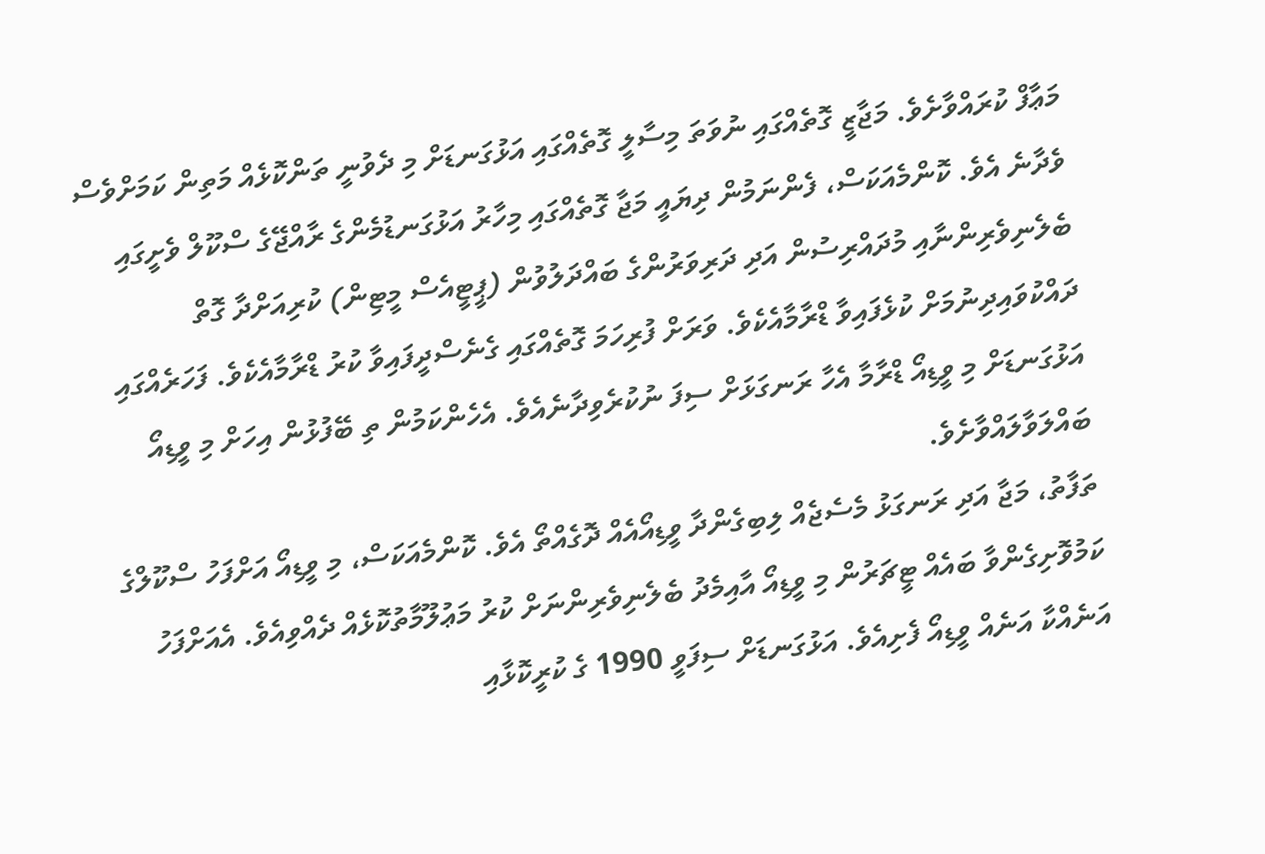މަޢާފް ކުރައްވާށެވެ. މަޖާޒީ ގޮތެއްގައި ނުވަތަ މިސާލީ ގޮތެއްގައި އަޅުގަނޑަށް މި ދެވުނީ ތަންކޮޅެއް މަތިން ކަމަށްވެސް ވެދާނެ އެވެ. ކޮންމެއަކަސް، ފެންނަމުން ދިޔައީ މަޖާ ގޮތެއްގައި މިހާރު އަޅުގަނޑުމެންގެ ރާއްޖޭގެ ސްކޫލް ވެށީގައި ބެލެނިވެރިންނާއި މުދައްރިސުން އަދި ދަރިވަރުންގެ ބައްދަލުވުން (ޕީޓީއެސް މީޓިން) ކުރިއަށްދާ ގޮތް ދައްކުވައިދިނުމަށް ކުޅެފައިވާ ޑްރާމާއެކެވެ. ވަރަށް ފުރިހަމަ ގޮތެއްގައި ގެނެސްދީފައިވާ ކުރު ޑްރާމާއެކެވެ. ފަހަރެއްގައި އަޅުގަނޑަށް މި ވީޑިއޯ ޑްރާމާ އެހާ ރަނގަޅަށް ސިފަ ނުކުރެވިދާނެއެވެ. އެހެންކަމުން ތި ބޭފުޅުން އިހަށް މި ވީޑިއޯ ބައްލަވާލައްވާށެވެ.
ތަފާތު، މަޖާ އަދި ރަނގަޅު މެސެޖެއް ލިބިގެންދާ ވީޑިއޯއެއް ދޮގެއްތޯ އެވެ. ކޮންމެއަކަސް، މި ވީޑިއޯ އަށްފަހު ސްކޫލްގެ ކަމުވޮށިގެންވާ ބައެއް ޓީޗަރުން މި ވީޑިއޯ އާއިމެދު ބެލެނިވެރިންނަށް ކުރު މަޢުލޫމާތުކޮޅެއް ދެއްވިއެވެ. އެއަށްފަހު އަނެއްކާ އަނެއް ވީޑިއޯ ފެށިއެވެ. އަޅުގަނޑަށް ސިފަވީ 1990 ގެ ކުރީކޮޅާއި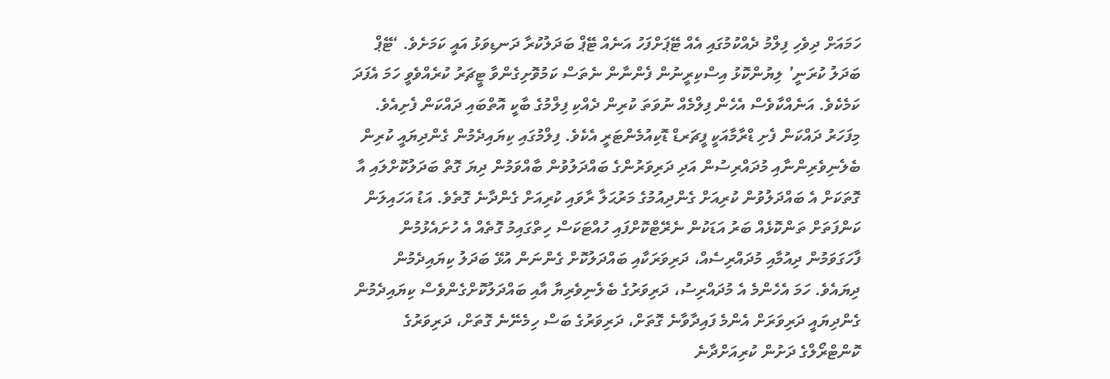ހަމައަށް ދިވެހި ފިލްމު ދެއްކުމުގައި އެއް ޓޭޕަށްފަހު އަނެއް ޓޭޕް ބަދަލުކުރާ ދަނޑިވަޅު އައީ ކަމަށެވެ. ‘ޓޭޕް ބަދަލު ކުރަނީ’ ލިޔުންކޮޅު އިސްކިރީނުން ފެންނާން ނެތަސް ކަމުވޮށިގެންވާ ޓީޗަރު ކުރެއްވެވީ ހަމަ އެފަދަ ކަމެކެވެ. އަނެއްކާވެސް އެހެން ފިލްމެއް ނުވަތަ ކުރިން ދެއްކި ފިލްމުގެ ބާކީ އޮތްބައި ދައްކަން ފެށިއެވެ. މިފަހަރު ދައްކަން ފެށި ޑްރާމާއަކީ ފީޗަރޑް ޑޮކިއުމެންޓަރީ އެކެވެ. ފިލްމުގައި ކިޔައިދެމުން ގެންދިޔައީ ކުރިން ބެލެނިވެރިންނާއި މުދައްރިސުން އަދި ދަރިވަރުންގެ ބައްދަލުވުން ބާއްވަމުން ދިޔަ ގޮތް ބަދަލުކޮށްލައި އާ ގޮތަކަށް އެ ބައްދަލުވުން ކުރިއަށް ގެންދިއުމުގެ މަރުޙަލާ ރާވައި ކުރިއަށް ގެންދާނެ ގޮތެވެ. އަޑު އަހައިލަން ކަންފަތަށް ތަންކޮޅެއް ބަރު އަޑަކުން ނެރޭޓްކޮށްފައި ހުއްޓަކަސް ހިތްގައިމު ގޮތެއް އެ ހުށައެޅުމުން ފާހަގަވަމުން ދިއުމާއި މުދައްރިސެއް، ދަރިވަރަކާއި ބައްދަލުކޮށް ގެންނަން އުޅޭ ބަދަލު ކިޔައިދެމުން ދިޔައެވެ. ހަމަ އެހެންމެ އެ މުދައްރިސު، ދަރިވަރުގެ ބެލެނިވެރިޔާ އާއި ބައްދަލުކޮށްގެންވެސް ކިޔައިދެމުން ގެންދިޔައީ ދަރިވަރަށް އެންމެ ފައިދާވާނެ ގޮތަށް، ދަރިވަރުގެ ބަސް ހިމެނޭނެ ގޮތަށް، ދަރިވަރުގެ ކޮންޓްރޯލްގެ ދަށުން ކުރިއަށްދާނެ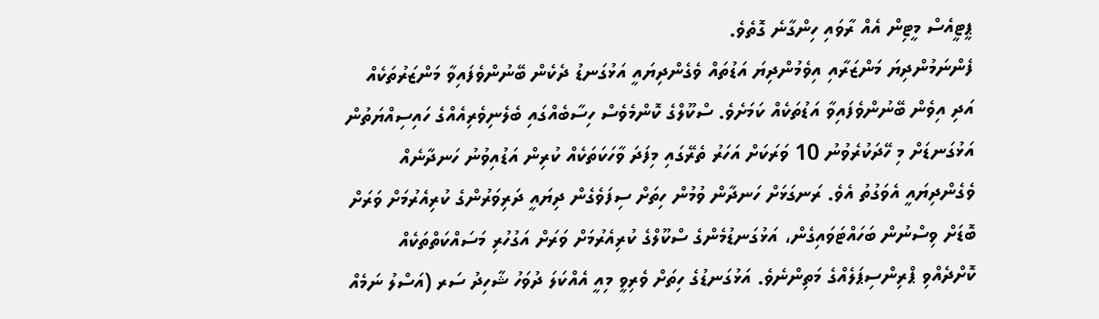ޕީޓީއެސް މީޓިން އެއް ރާވައި ހިންގާނެ ގޮތެވެ.
ފެންނަމުންދިޔަ މަންޒަރާއި އިވެމުންދިޔަ އަޑުތައް ވެގެންދިޔައީ އަޅުގަނޑު ދެކެން ބޭނުންވެފައިވާ މަންޒަރުތަކެއް އަދި އިވެން ބޭނުންވެފައިވާ އަޑުތަކެއް ކަމަށެވެ. ސްކޫލްގެ ކޮންމެވެސް ހިސާބެއްގައި ބެލެނިވެރިއެއްގެ ހައިސިއްޔަތުން އަޅުގަނޑަށް މި ހޭދަކުރެވުނު 10 ވަރަކަށް އަހަރު ތެރޭގައި މިފަދަ ވާހަކަތަކެއް ކުރިން އަޑުއިވުނު ހަނދާނެއް ވެގެންދިޔައީ އެވަގުތު އެވެ. ރަނގަޅަށް ހަނދާން ވުމުން ހިތަށް ސިފަވެގެން ދިޔައީ ދަރިވަރުންގެ ކުރިއެރުމަށް ވަރަށް ބޮޑަށް ވިސްނުން ބަހައްޓަވައިގެން، އަޅުގަނޑުމެންގެ ސްކޫލްގެ ކުރިއެރުމަށް ވަރަށް އަގުހުރި މަސައްކަތްތަކެއް ކޮށްދެއްވި ޕްރިންސިޕަލެއްގެ މަތިންނެވެ. އަޅުގަނޑުގެ ހިތަށް ވެރިވީ މިއީ އެއްކަލަ ދުވަހު ޝާހިދު ސަރ (އަސްލު ނަމެއް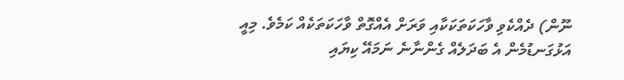ނޫން) ދެއްކެވި ވާހަކަތަކަކާއި ވަރަށް އެއްގޮތް ވާހަކަތަކެއް ކަމެވެ. މިއީ އަޅުގަނޑުމެން އެ ބަދަލެއް ގެންނާނެ ނަމައޭ ކިޔައި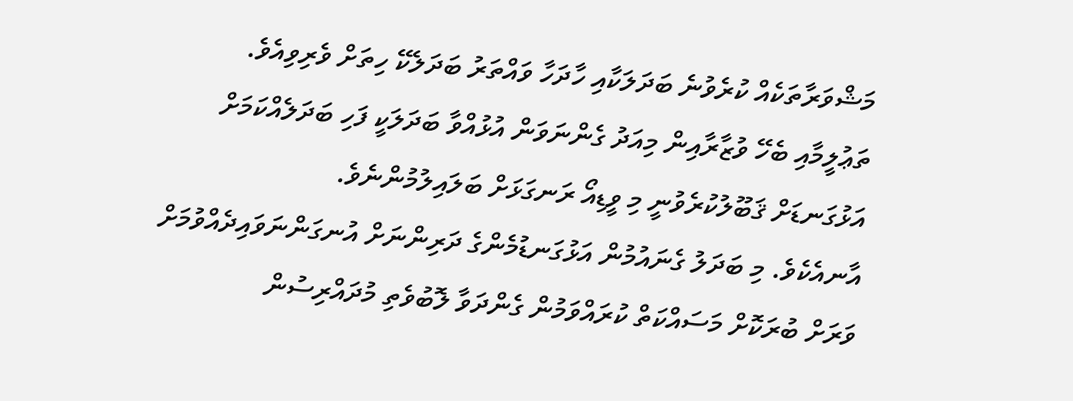މަޝްވަރާތަކެއް ކުރެވުނެ ބަދަލަކާއި ހާދަހާ ވައްތަރު ބަދަލެކޭ ހިތަށް ވެރިވިއެވެ.
ތަޢުލީމާއި ބެހޭ ވުޒާރާއިން މިއަދު ގެންނަވަން އުޅުއްވާ ބަދަލަކީ ފަހި ބަދަލެއްކަމަށް އަޅުގަނޑަށް ޤަބޫލުކުރެވުނީ މި ވީޑިއޯ ރަނގަޅަށް ބަލައިލުމުންނެވެ.
އާނއެކެވެ. މި ބަދަލު ގެނައުމުން އަޅުގަނޑުމެންގެ ދަރިންނަށް އުނގަންނަވައިދެއްވުމަށް ވަރަށް ބުރަކޮށް މަސައްކަތް ކުރައްވަމުން ގެންދަވާ ލޮބުވެތި މުދައްރިސުން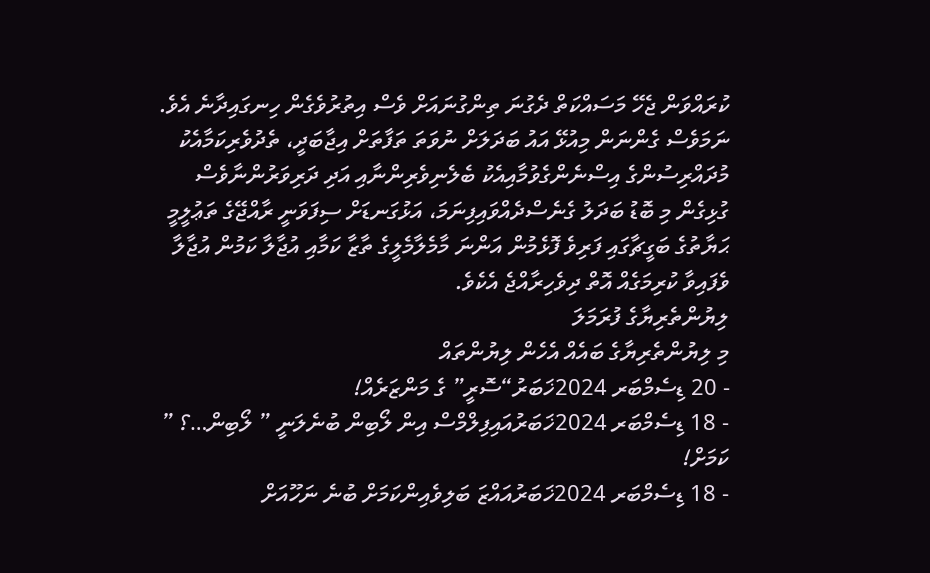ކުރައްވަން ޖެހޭ މަސައްކަތް ދެގުނަ ތިންގުނައަށް ވެސް އިތުރުވެގެން ހިނގައިދާނެ އެވެ. ނަމަވެސް ގެންނަން މިއުޅޭ އައު ބަދަލަށް ނުވަތަ ތަފާތަށް އިޖާބަދީ، ތެދުވެރިކަމާއެކު މުދައްރިސުންގެ އިސްނެންގެވުމާއިއެކު ބެލެނިވެރިންނާއި އަދި ދަރިވަރުންނާވެސް ގުޅިގެން މި ބޮޑު ބަދަލު ގެނެސްދެއްވައިފިނަމަ، އަޅުގަނޑަށް ސިފަވަނީ ރާއްޖޭގެ ތަޢުލީމީ ޙަޔާތުގެ ބަގީޗާގައި ފަރިވެ ފޮޅެމުން އަންނަ މާމެލާމެލީގެ ތާޒާ ކަމާއި އުޖާލާ ކަމުން އުޖާލާ ވެފައިވާ ކުރިމަގެއް އޮތް ދިވެހިރާއްޖެ އެކެވެ.
ލިޔުންތެރިޔާގެ ފުރަމަލަ
މި ލިޔުންތެރިޔާގެ ބައެއް އެހެން ލިޔުންތައް
- 20 ޑިސެމްބަރ 2024ޚަބަރު“ސޮރީ” ގެ މަންޒަރެއް!
- 18 ޑިސެމްބަރ 2024ޚަބަރުއައިފިލްމްސް އިން ލޯބިން ބުނެލަނީ ” ލޯބިން…؟ ” ކަމަށް!
- 18 ޑިސެމްބަރ 2024ޚަބަރުއައްޒަ ބަލިވެއިންކަމަށް ބުނެ ނަހޫއަށް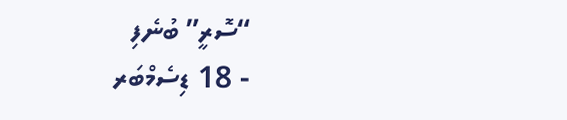“ސޮރީ” ބުނެފި
- 18 ޑިސެމްބަރ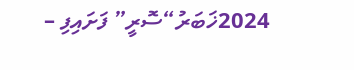2024ޚަބަރު“ސޮރީ” ފަށައިފި –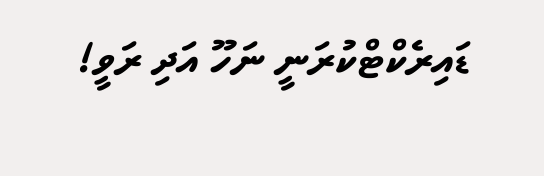ޑައިރެކްޓްކުރަނީ ނަހޫ އަދި ރަވީ!